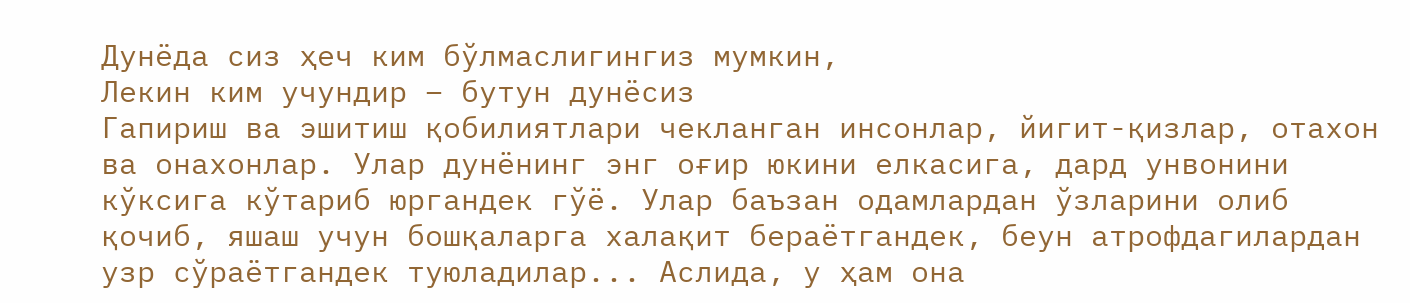Дунёда сиз ҳеч ким бўлмаслигингиз мумкин,
Лекин ким учундир – бутун дунёсиз
Гапириш ва эшитиш қобилиятлари чекланган инсонлар, йигит-қизлар, отахон ва онахонлар. Улар дунёнинг энг оғир юкини елкасига, дард унвонини кўксига кўтариб юргандек гўё. Улар баъзан одамлардан ўзларини олиб қочиб, яшаш учун бошқаларга халақит бераётгандек, беун атрофдагилардан узр сўраётгандек туюладилар... Аслида, у ҳам она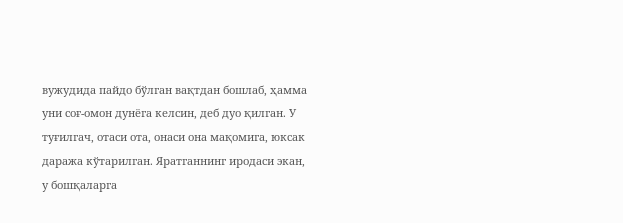вужудида пайдо бўлган вақтдан бошлаб, ҳамма уни соғ-омон дунёга келсин, деб дуо қилган. У туғилгач, отаси ота, онаси она мақомига, юксак даража кўтарилган. Яратганнинг иродаси экан, у бошқаларга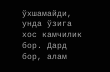ўхшамайди, унда ўзига хос камчилик бор. Дард бор, алам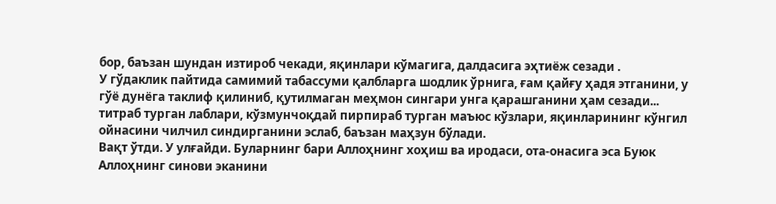бор, баъзан шундан изтироб чекади, яқинлари кўмагига, далдасига эҳтиёж сезади .
У гўдаклик пайтида самимий табассуми қалбларга шодлик ўрнига, ғам қайғу ҳадя этганини, у гўё дунёга таклиф қилиниб, қутилмаган меҳмон сингари унга қарашганини ҳам сезади... титраб турган лаблари, кўзмунчоқдай пирпираб турган маъюс кўзлари, яқинларининг кўнгил ойнасини чилчил синдирганини эслаб, баъзан маҳзун бўлади.
Вақт ўтди. У улғайди. Буларнинг бари Аллоҳнинг хоҳиш ва иродаси, ота-онасига эса Буюк Аллоҳнинг синови эканини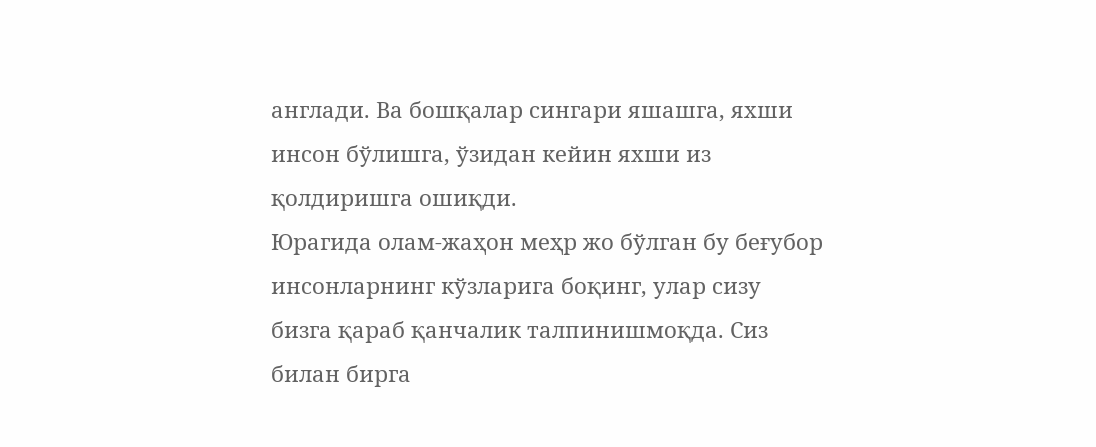англади. Ва бошқалар сингари яшашга, яхши инсон бўлишга, ўзидан кейин яхши из қолдиришга ошиқди.
Юрагида олам-жаҳон меҳр жо бўлган бу беғубор инсонларнинг кўзларига боқинг, улар сизу бизга қараб қанчалик талпинишмоқда. Сиз билан бирга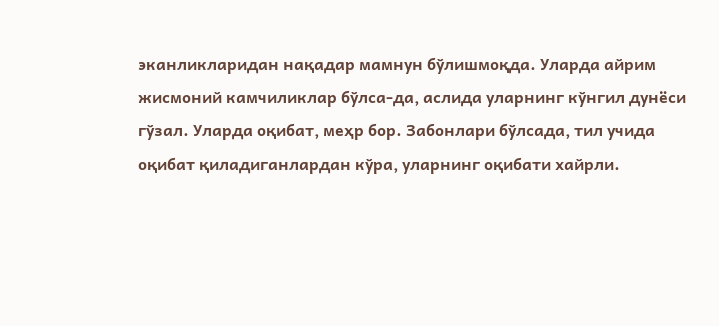эканликларидан нақадар мамнун бўлишмоқда. Уларда айрим жисмоний камчиликлар бўлса-да, аслида уларнинг кўнгил дунёси гўзал. Уларда оқибат, меҳр бор. Забонлари бўлсада, тил учида оқибат қиладиганлардан кўра, уларнинг оқибати хайрли.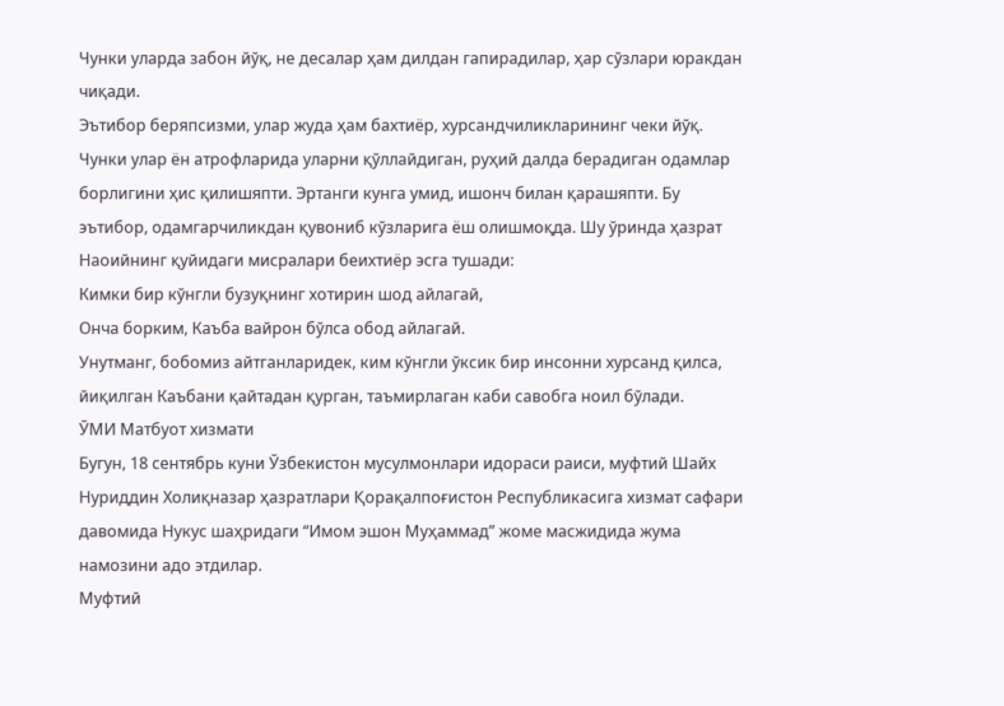Чунки уларда забон йўқ, не десалар ҳам дилдан гапирадилар, ҳар сўзлари юракдан чиқади.
Эътибор беряпсизми, улар жуда ҳам бахтиёр, хурсандчиликларининг чеки йўқ. Чунки улар ён атрофларида уларни қўллайдиган, руҳий далда берадиган одамлар борлигини ҳис қилишяпти. Эртанги кунга умид, ишонч билан қарашяпти. Бу эътибор, одамгарчиликдан қувониб кўзларига ёш олишмоқда. Шу ўринда ҳазрат Наоийнинг қуйидаги мисралари беихтиёр эсга тушади:
Кимки бир кўнгли бузуқнинг хотирин шод айлагай,
Онча борким, Каъба вайрон бўлса обод айлагай.
Унутманг, бобомиз айтганларидек, ким кўнгли ўксик бир инсонни хурсанд қилса, йиқилган Каъбани қайтадан қурган, таъмирлаган каби савобга ноил бўлади.
ЎМИ Матбуот хизмати
Бугун, 18 сентябрь куни Ўзбекистон мусулмонлари идораси раиси, муфтий Шайх Нуриддин Холиқназар ҳазратлари Қорақалпоғистон Республикасига хизмат сафари давомида Нукус шаҳридаги “Имом эшон Муҳаммад” жоме масжидида жума намозини адо этдилар.
Муфтий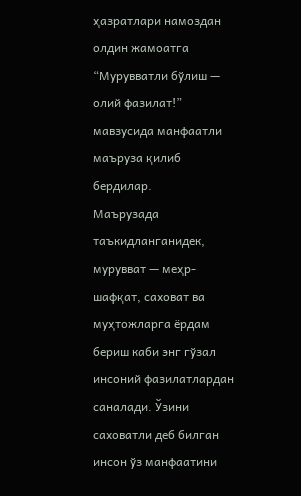ҳазратлари намоздан олдин жамоатга “Мурувватли бўлиш — олий фазилат!” мавзусида манфаатли маъруза қилиб бердилар.
Маърузада таъкидланганидек, мурувват — меҳр-шафқат, саховат ва муҳтожларга ёрдам бериш каби энг гўзал инсоний фазилатлардан саналади. Ўзини саховатли деб билган инсон ўз манфаатини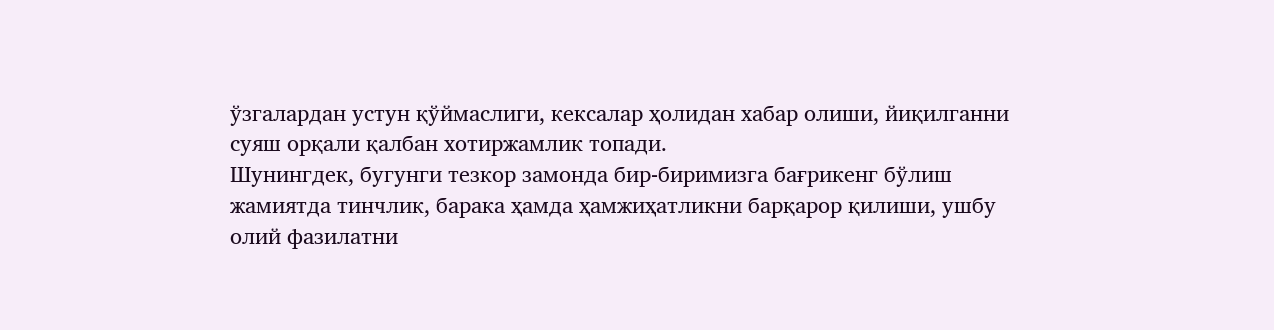ўзгалардан устун қўймаслиги, кексалар ҳолидан хабар олиши, йиқилганни суяш орқали қалбан хотиржамлик топади.
Шунингдек, бугунги тезкор замонда бир-биримизга бағрикенг бўлиш жамиятда тинчлик, барака ҳамда ҳамжиҳатликни барқарор қилиши, ушбу олий фазилатни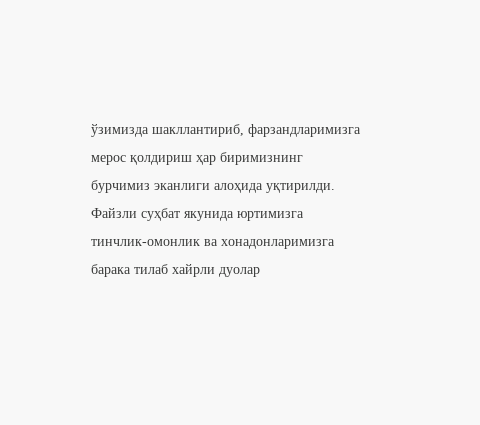ўзимизда шакллантириб, фарзандларимизга мерос қолдириш ҳар биримизнинг бурчимиз эканлиги алоҳида уқтирилди.
Файзли суҳбат якунида юртимизга тинчлик-омонлик ва хонадонларимизга барака тилаб хайрли дуолар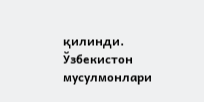қилинди.
Ўзбекистон мусулмонлари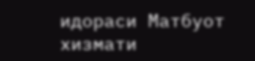идораси Матбуот хизмати